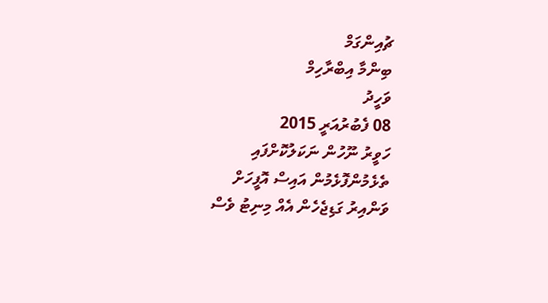ޗުއިންގަމް
ބިންމާ އިބްރާހިމް
ވަހީދު
08 ފެބުރުއަރީ 2015
ހަވީރު ނޫހުން ނަކަލުކޮށްފައި
ތެޅެމުންފޮޅެމުން އައިސް އޮފީހަށް
ވަންއިރު ގަޑިޖެހެން އެއް މިނިޓު ވެސް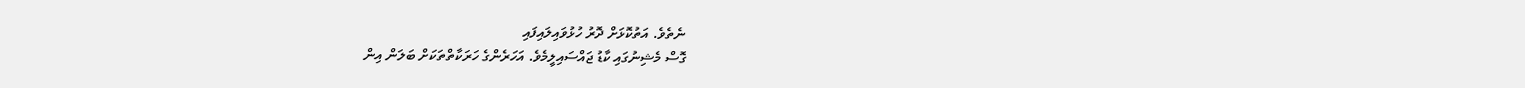ނެތެވެ. އަތުކޮޅަށް ދޮރު ހުޅުވައިލައިފައި
ގޮސް މެޝިނުގައި ކާޑު ޖައްސައިލީމެވެ. އަހަރެންގެ ހަރަކާތްތަކަށް ބަލަން އިން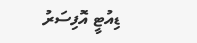ޑިއުޓީ އޮފިސަރު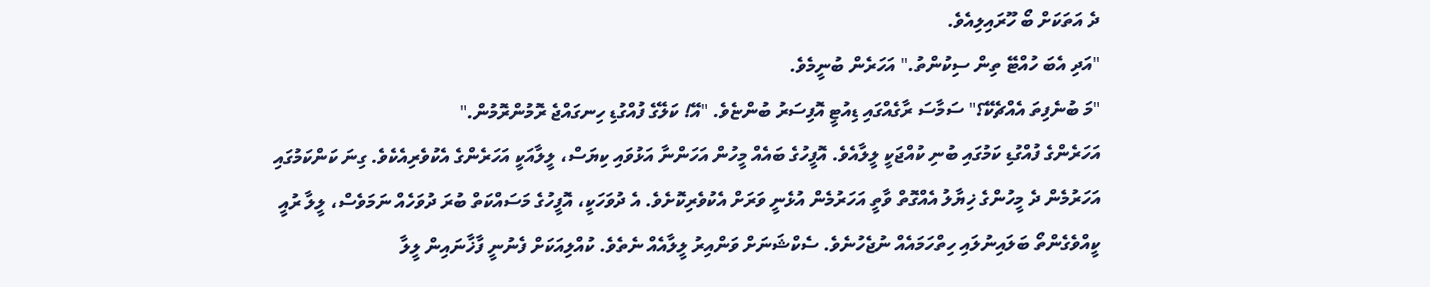ދެ އަތަކަށް ބޯ ހޫރައިލިއެވެ.
"އަދި އެބަ ހުއްޓޭ ތިން ސިކުންތު." އަހަރެން ބުނީމެވެ.
"މަ ބުނެފިތަ އެއްޗެކޭ؟" ސަމާސަ ރާގެއްގައި ޑިއުޓީ އޮފިސަރު ބުންޏެވެ. "އޭ! ކަލޭގެ ފުއްގުޑި ހިނގައްޖެ ރޮމުންރޮމުން."
އަހަރެންގެ ފުއްގުޑި ކަމުގައި ބުނި ކުއްޖަކީ ލީލާއެވެ. އޮފީހުގެ ބައެއް މީހުން އަހަންނާ އަޅުވައި ކިޔަސް، ލީލާއަކީ އަހަރެންގެ އެކުވެރިއެކެވެ. ގިނަ ކަންކަމުގައި އަހަރުމެން ދެ މީހުންގެ ޚިޔާލު އެއްގޮތް ވާތީ އަހަރުމެން އުޅެނީ ވަރަށް އެކުވެރިކޮށެވެ. އެ ދުވަހަކީ، އޮފީހުގެ މަސައްކަތް ބުރަ ދުވަހެއް ނަމަވެސް، ލީލާ ރުއީ ކީއްވެގެންތޯ ބަލައިނުލައި ހިތްހަމައެއް ނުޖެހުނެވެ. ސެކްޝަނަށް ވަންއިރު ލީލާއެއް ނެތެވެ. ކުއްލިއަކަށް ފެނުނީ ފާޚާނައިން ލީލާ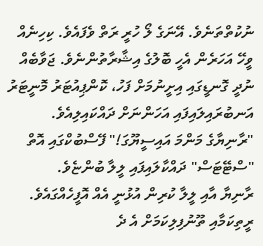ނުކުތްތަނެވެ. އޭނަގެ ލޯ ހުރީ ރަތް ވެފައެވެ. ކިހިނެއް ވީހޭ އަހަރެން އެހީ ބޮލުގެ އިޝާރާތުންނެވެ. ޖަވާބެއް ނުދީ ގޮނޑީގައި އިށީނުމަށް ފަހު، ކޮންޕިއުޓަރު މޮނީޓަރު އަނބުރައިލައިފައި އަހަންނަށް ދައްކައިލިއެވެ.
"ރާނިޔާގެ މަންމަ އައިސީޔޫގަ!" ފޭސްބުކްގައި އޮތް "ސްޓޭޓަސް" ދައްކާލައިފައި ލީލާ ބުންޏެވެ.
ރާނިޔާ އާއި ލީލާ ކުރިން އުޅުނީ އެއް އޮފީހެއްގައެވެ. ރީތިކަމާއި ތޫނުފިލިކަމަށް އެ ދެ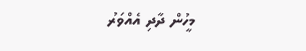މީހުން ދާދި އެއްވަރު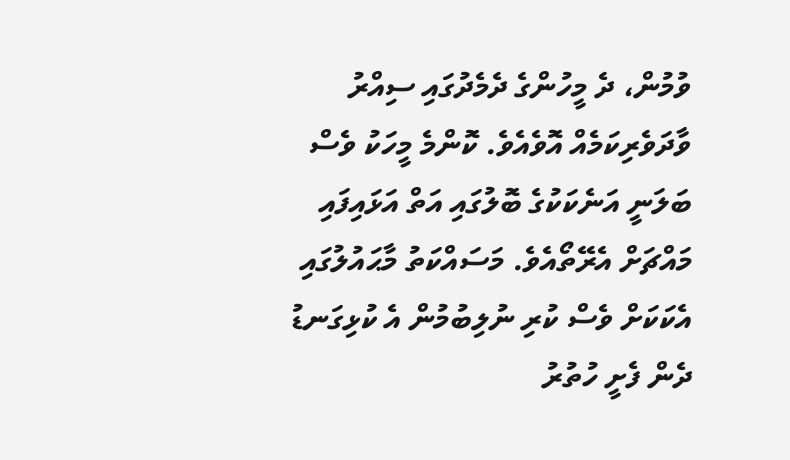ވުމުން، ދެ މީހުންގެ ދެމެދުގައި ސިއްރު ވާދަވެރިކަމެއް އޮވެއެވެ. ކޮންމެ މީހަކު ވެސް ބަލަނީ އަނެކަކުގެ ބޮލުގައި އަތް އަޅައިފައި މައްޗަށް އެރޭތޯއެވެ. މަސައްކަތު މާޙައުލުގައި އެކަކަށް ވެސް ކުރި ނުލިބުމުން އެ ކުޅިގަނޑު ދެން ފެށީ ހުތުރު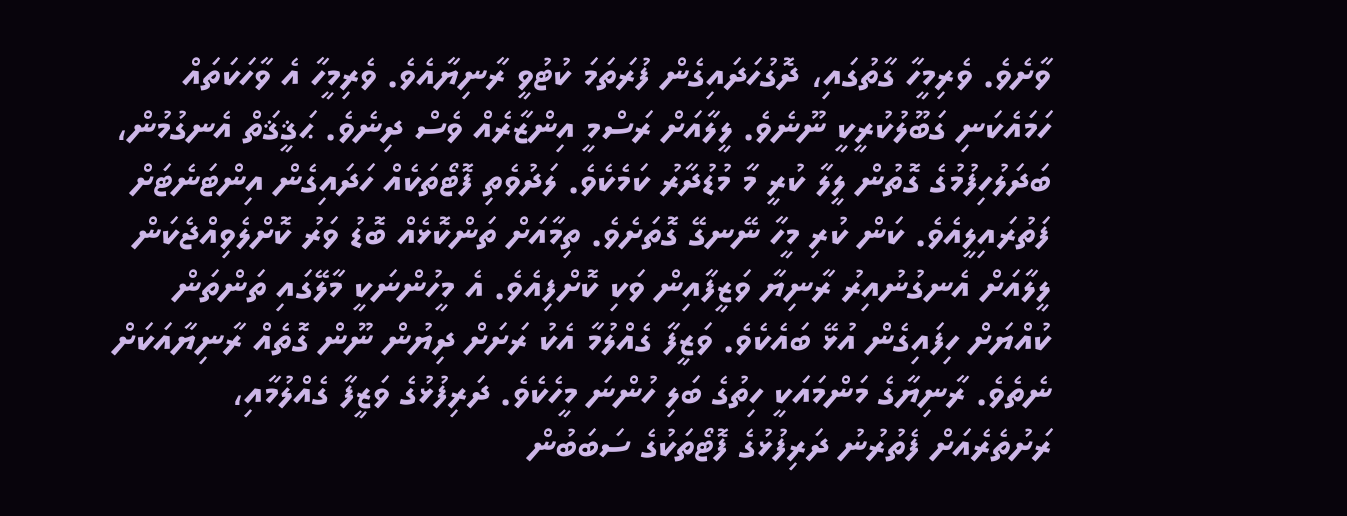ވާށެވެ. ވެރިމީހާ ގާތުގައި، ދޮގުހަދައިގެން ފުރަތަމަ ކުޓުވީ ރާނިޔާއެވެ. ވެރިމީހާ އެ ވާހަކަތައް ހަމައެކަނި ގަބޫލުކުރީކީ ނޫނެވެ. ލީލާއަށް ރަސްމީ އިންޒާރެއް ވެސް ދިނެވެ. ޙަޤީޤަތް އެނގުމުން، ބަދަލުހިފުމުގެ ގޮތުން ލީލާ ކުރީ މާ މުޑުދާރު ކަމެކެވެ. ލަދުވެތި ފޮޓޯތަކެއް ހަދައިގެން އިންޓަނެޓަށް ފަތުރައިލީއެވެ. ކަން ކުރި މީހާ ނޭނގޭ ގޮތަށެވެ. ތިމާއަށް ތަންކޮޅެއް ބޮޑު ވަރު ކޮށްލެވިއްޖެކަން ލީލާއަށް އެނގުނުއިރު ރާނިޔާ ވަޒީފާއިން ވަކި ކޮށްފިއެވެ. އެ މީހުންނަކީ މާލޭގައި ތަންތަން ކުއްޔަށް ހިފައިގެން އުޅޭ ބައެކެވެ. ވަޒީފާ ގެއްލުމާ އެކު ރަށަށް ދިޔުން ނޫން ގޮތެއް ރާނިޔާއަކަށް ނެތެވެ. ރާނިޔާގެ މަންމައަކީ ހިތުގެ ބަލި ހުންނަ މީހެކެވެ. ދަރިފުޅުގެ ވަޒީފާ ގެއްލުމާއި، ރަށުތެރެއަށް ފެތުރުނު ދަރިފުޅުގެ ފޮޓޯތަކުގެ ސަބަބުން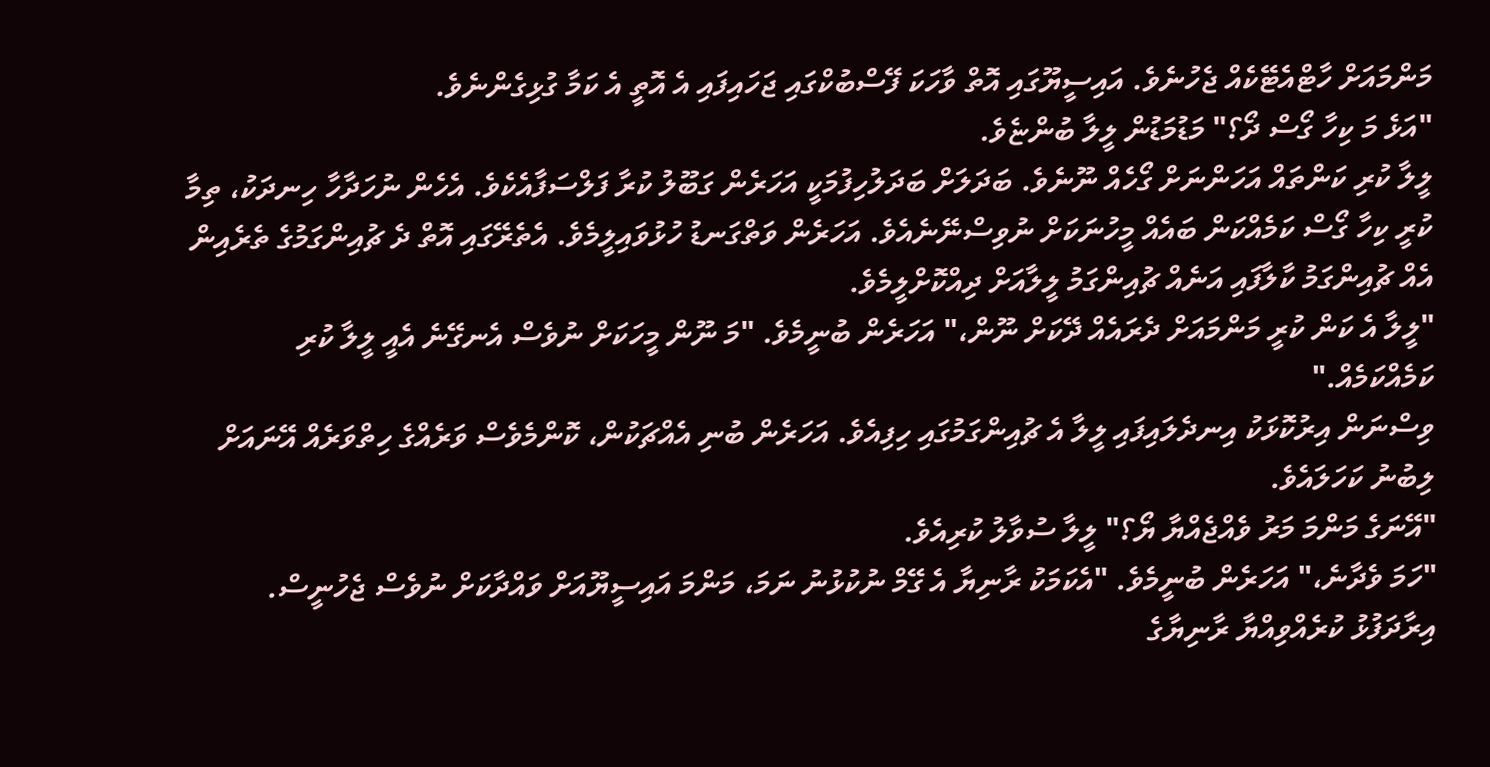މަންމައަށް ހާޓްއެޓޭކެއް ޖެހުނެވެ. އައިސީޔޫގައި އޮތް ވާހަކަ ފޭސްބުކްގައި ޖަހައިފައި އެ އޮތީ އެ ކަމާ ގުޅިގެންނެވެ.
"އަޅެ މަ ކިހާ ގޯސް ދޯ؟" މަޑުމަޑުން ލީލާ ބުންޏެވެ.
ލީލާ ކުރި ކަންތައް އަހަންނަށް ގޯހެއް ނޫނެވެ. ބަދަލަށް ބަދަލުހިފުމަކީ އަހަރެން ގަބޫލު ކުރާ ފަލްސަފާއެކެވެ. އެހެން ނުހަދާހާ ހިނދަކު، ތިމާ ކުރީ ކިހާ ގޯސް ކަމެއްކަން ބައެއް މީހުނަކަށް ނުވިސްނޭނެއެވެ. އަހަރެން ވަތްގަނޑު ހުޅުވައިލީމެވެ. އެތެރޭގައި އޮތް ދެ ޗުއިންގަމުގެ ތެރެއިން އެއް ޗުއިންގަމު ކާލާފައި އަނެއް ޗުއިންގަމު ލީލާއަށް ދިއްކޮށްލީމެވެ.
"ލީލާ އެ ކަން ކުރީ މަންމައަށް ދެރައެއް ދޭކަށް ނޫން،" އަހަރެން ބުނީމެވެ. "މަ ނޫން މީހަކަށް ނުވެސް އެނގޭނެ އެއީ ލީލާ ކުރި ކަމެއްކަމެއް."
ވިސްނަން އިރުކޮޅަކު އިނދެލައިފައި ލީލާ އެ ޗުއިންގަމުގައި ހިފިއެވެ. އަހަރެން ބުނި އެއްޗަކުން، ކޮންމެވެސް ވަރެއްގެ ހިތްވަރެއް އޭނައަށް ލިބުނު ކަހަލައެވެ.
"އޭނަގެ މަންމަ މަރު ވެއްޖެއްޔާ ޔޯ؟" ލީލާ ސުވާލު ކުރިއެވެ.
"ހަމަ ވެދާނެ،" އަހަރެން ބުނީމެވެ. "އެކަމަކު ރާނިޔާ އެ ގޭމް ނުކުޅުނު ނަމަ، މަންމަ އައިސީޔޫއަށް ވައްދާކަށް ނުވެސް ޖެހުނީސް. އިރާދަފުޅު ކުރެއްވިއްޔާ ރާނިޔާގެ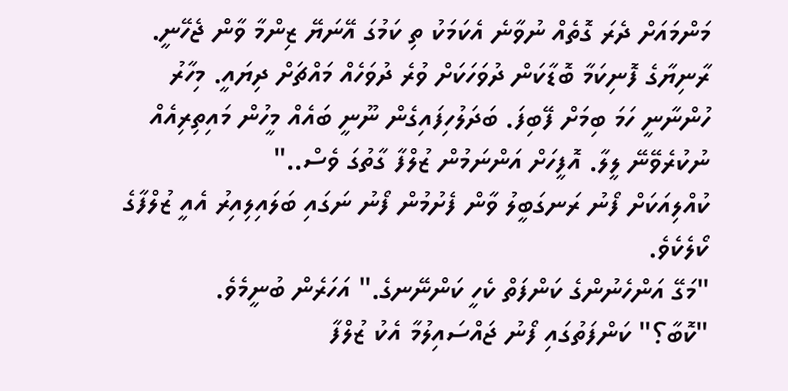މަންމައަށް ދެރަ ގޮތެއް ނުވާނެ އެކަމަކު ތި ކަމުގަ އޭނަޔޭ ޒިންމާ ވާން ޖެހޭނީ. ރާނިޔާގެ ފޮނިކަމާ ބޮޑާކަން ދުވަހަކަށް ވުރެ ދުވަހެއް މައްޗަށް ދިޔައީ. މިހާރު ހުންނާނީ ހަމަ ބިމަށް ފޭބިފަ. ބަދަލުހިފައިގެން ނޫނީ ބައެއް މީހުން މައިތިރިއެއް ނުކުރެވޭނޭ ލީލާ. އޮފީހަށް އަންނަމުން ޒުލްފާ ގާތުގަ ވެސް.."
ކުއްލިއަކަށް ފޯނު ރަނގަބީލު ވާން ފެށުމުން ފޯނު ނަގައި ބަލައިލިއިރު އެއީ ޒުލްފާގެ ކޯލެކެވެ.
"މަގޭ އަންހެނުންގެ ކަންފަތް ކެހީ ކަންނޭނގެ." އަހަރެން ބުނީމެވެ.
"ކޮބާ؟" ކަންފަތުގައި ފޯނު ޖައްސައިލުމާ އެކު ޒުލްފާ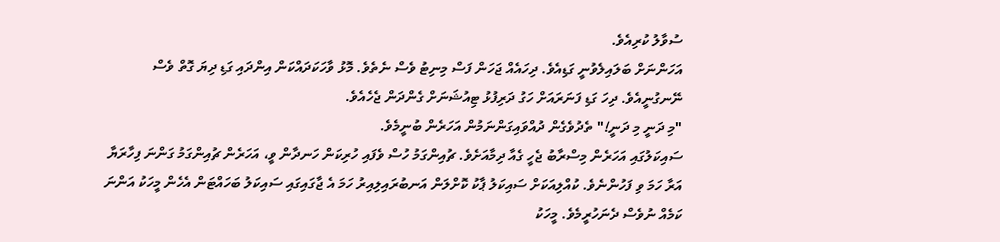ސުވާލު ކުރިއެވެ.
އަހަންނަށް ބަލައިލެވުނީ ގަޑިއެވެ. ދިހައެއް ޖަހަން ފަސް މިނިޓު ވެސް ނެތެވެ. މޮޅު ވާހަކަދައްކަން އިންދައި ގަޑި ދިޔަ ގޮތް ވެސް ނޭނގުނީއެވެ. ދިހަ ގަޑި ފަނަރައަށް ހަގު ދަރިފުޅު ޓިއުޝަނަށް ގެންދަން ޖެހެއެވެ.
"މި ދަނީ މި ދަނީ!" ތެދުވެގެން ދުއްވައިގަންނަމުން އަހަރެން ބުނީމެވެ.
ސައިކަލުގައި އަހަރެން މިސްރާބު ޖެހީ ގެއާ ދިމާއަށެވެ. ޗުއިންގަމު ހުސް ވެފައި ހުރިކަން ހަނދާން ވީ، އަހަރެން ޗުއިންގަމު ގަންނަ ފިހާރަޔާ އަރާ ހަމަ ވި ފަހުންނެވެ. ކުއްލިއަކަށް ސައިކަލު ޕާކު ކޮށްލަން އަނބުރައިލިއިރު ހަމަ އެ ޖާގައިގައި ސައިކަލު ބަހައްޓަން އެހެން މީހަކު އަންނަ ކަމެއް ނުވެސް ދެނަހުރީމެވެ. މީހަކު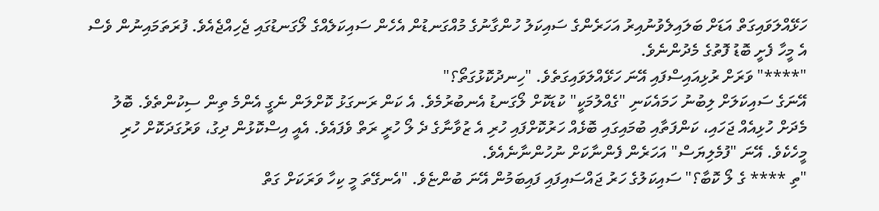ހަޅޭއްލަވައިގަތް އަޑަށް ބަލައިލެވުނުއިރު އަހަރެންގެ ސައިކަލު ހުންގާނުގެ މުއްގަނޑުން އެހެން ސައިކަލެއްގެ ލޯގަނޑުގައި ޖެހިއްޖެއެވެ. ފުރަތަމައިނުން ވެސް އެ މީހާ ފެށީ ބޮޑު ފޮތުގެ މެދުންނެވެ.
"****" ވަރަށް ރުޅިއައިސްފައި އޭނަ ހަޅޭއްލަވައިގަތެވެ. "ހިނދުކޮޅުގަތޯ؟"
އޭނަގެ ސައިކަލަށް ލިބުނު ހަމައެކަނި "ގެއްލުމަކީ" ކުޑަކޮށް ލޯގަނޑު އެނބުރުމެވެ. އެ ކަން ރަނގަޅު ކޮށްލަން ނެގީ އެންމެ ތިން ސިކުންތެވެ. ބޮލު މެދަށް ހުޅިއެއް ޖަހައި، ކަންފަތާއި ބުމައިގައި ބޮޅެއް ހަރުކޮށްފައި ހުރި އެ ޒުވާނާގެ ދެ ލޯ ހުރީ ރަތް ވެފައެވެ. އެއީ އިސްކޮޅުން ދިގު، ވަރުގަދަކޮށް ހުރި މީހެކެވެ. އޭނަ "ފުމެލިޔަސް" އަހަރެން ފެންނާކަށް ނުހުންނާނެއެވެ.
"ތި **** ގެ ލޯ ކޮބާ؟" ސައިކަލުގެ ހަރު ޖައްސައިފައި ފައިބަމުން އޭނަ ބުންޏެވެ. "އެނގޭތަ މީ ކިހާ ވަރަކަށް ގަތް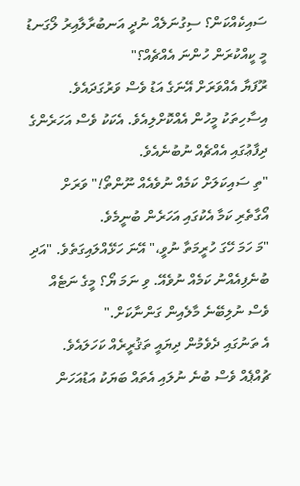ސައިކެއްކަން؟ ސިގުނަލެއް ނުދީ އަނބުރާލާއިރު ލޯގަނޑު މީ ކީއްކުރަން ހުންނަ އެއްޗެއް؟"
ރޫފަޔާ އެއްވަރަށް އޭނަގެ އަޑު ވެސް ވަރުގަދައެވެ. އިސާހިތަކު މީހުން އެއްކޮށްލިއެވެ. އެކަކު ވެސް އަހަރެންގެ ދިފާޢުގައި އެއްޗެއް ނުބުނެއެވެ.
"ތި ސައިކަލަށް ކަމެއް ނުވެއެއް ނޫންތޯ!" ވަރަށް އޯގާތެރި ކަމާ އެކުގައި އަހަރެން ބުނީމެވެ.
"މަ ހަމަ ހޭގަ ހުރީމަތާ ނުވީ،" އޭނަ ހަޅޭއްލައިގަތެވެ. "އަދި ބުނެފިއެއްނު ކަމެއް ނުވެއޭ. ވި ނަމަ ޔޯ؟ މީގެ ނަޓެއް ވެސް ނުލިބޭނެ މާލެއިން ގަންނާކަށް."
އެ ތަނުގައި ދެވެމުން ދިޔައީ ތަޤުރީރެއް ކަހަލައެވެ. ޗުއްޕެއް ވެސް ބުނެ ނުލައި އެތައް ބަޔަކު އަޑުއަހަން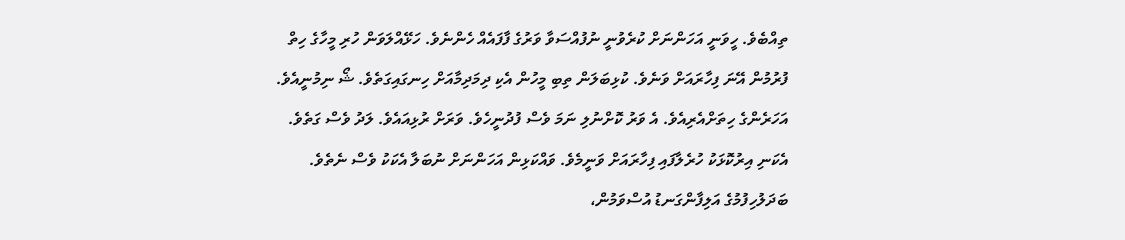ތިއްބެވެ. ހީވަނީ އަހަންނަށް ކުރެވުނީ ނުފުއްސަވާ ވަރުގެ ފާފައެއް ހެންނެވެ. ހަޅޭއްލަވަން ހުރި މީހާގެ ހިތް ފުރުމުން އޭނަ ފިހާރައަށް ވަނެވެ. ކުޅިބަލަން ތިބި މީހުން އެކި ދިމަދިމާއަށް ހިނގައިގަތެވެ. ޝޯ ނިމުނީއެވެ. އަހަރެންގެ ހިތަށްއެރިއެވެ. އެ ވަރު ކޮށްނުލި ނަމަ ވެސް ފުދުނީހެވެ. ވަރަށް ރުޅިއައެވެ. ލަދު ވެސް ގަތެވެ. އެކަނި އިރުކޮޅަކު ހުރެލާފައި ފިހާރައަށް ވަނީމެވެ. ވައްކަޅިން އަހަންނަށް ނުބަލާ އެކަކު ވެސް ނެތެވެ. ބަދަލުހިފުމުގެ އަލިފާންގަނޑު އުސްވަމުން،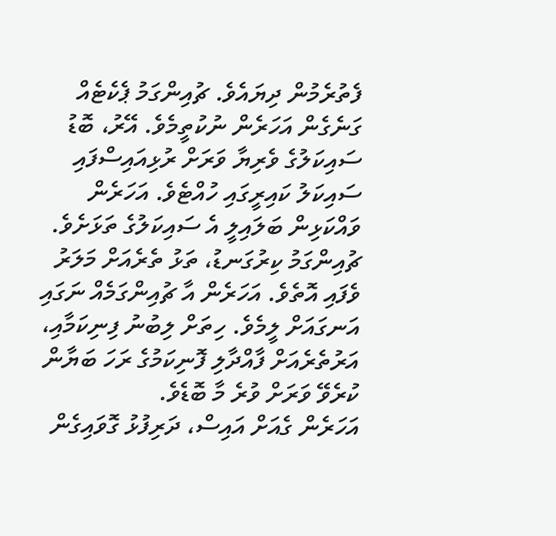ފެތުރެމުން ދިޔައެވެ. ޗުއިންގަމު ޕެކެޓެއް ގަނެގެން އަހަރެން ނުކުތީމެވެ. އޭރު، ބޮޑު ސައިކަލުގެ ވެރިޔާ ވަރަށް ރުޅިއައިސްފައި ސައިކަލު ކައިރީގައި ހުއްޓެވެ. އަހަރެން ވައްކަޅިން ބަލައިލީ އެ ސައިކަލުގެ ތަޅަށެވެ. ޗުއިންގަމު ކިރުގަނޑު، ތަޅު ތެރެއަށް މަލަރު ވެފައި އޮތެވެ. އަހަރެން އާ ޗުއިންގަމެއް ނަގައި އަނގައަށް ލީމެވެ. ހިތަށް ލިބުނު ފިނިކަމާއި، އަރުތެރެއަށް ފާއްދާލި ފޮނިކަމުގެ ރަހަ ބަޔާން ކުރެވޭ ވަރަށް ވުރެ މާ ބޮޑެވެ.
އަހަރެން ގެއަށް އައިސް، ދަރިފުޅު ގޮވައިގެން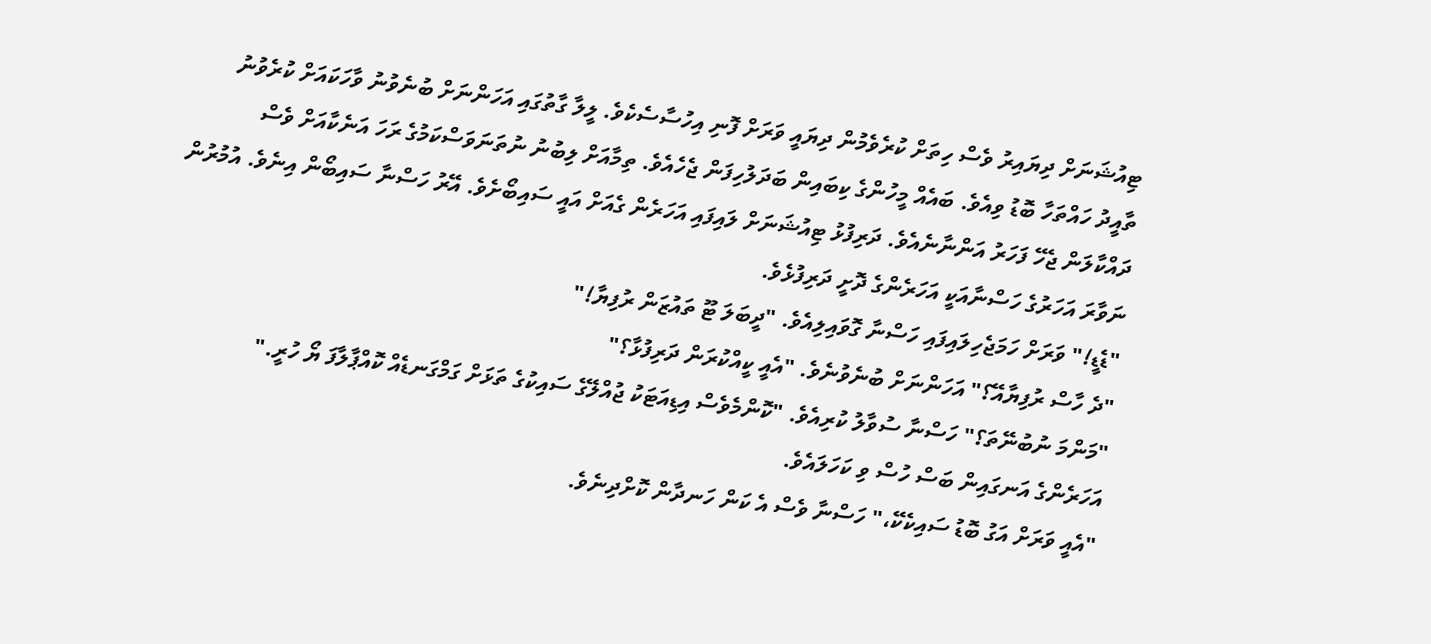ޓިއުޝަނަށް ދިޔައިރު ވެސް ހިތަށް ކުރެވެމުން ދިޔައީ ވަރަށް ފޮނި އިހުސާސެކެވެ. ލީލާ ގާތުގައި އަހަންނަށް ބުނެވުނު ވާހަކައަށް ކުރެވުނު ތާއީދު ހައްތަހާ ބޮޑު ވިއެވެ. ބައެއް މީހުންގެ ކިބައިން ބަދަލުހިފަން ޖެހެއެވެ. ތިމާއަށް ލިބުނު ނުތަނަވަސްކަމުގެ ރަހަ އަނެކާއަށް ވެސް ދައްކާލަން ޖެހޭ ފަހަރު އަންނާނެއެވެ. ދަރިފުޅު ޓިއުޝަނަށް ލައިފައި އަހަރެން ގެއަށް އައީ ސައިބޯށެވެ. އޭރު ހަސްނާ ސައިބޯން އިނެވެ. އުމުރުން ނަވާރަ އަހަރުގެ ހަސްނާއަކީ އަހަރެންގެ ދޮށީ ދަރިފުޅެވެ.
"ޑެޑީ!" ވަރަށް ހަމަޖެހިލައިފައި ހަސްނާ ގޮވައިލިއެވެ. "ދީބަލަ ޓޫ ތައުޒަން ރުފިޔާ!"
"ދެ ހާސް ރުފިޔާއޭ؟" އަހަންނަށް ބުނެވުނެވެ. "އެއީ ކީއްކުރަން ދަރިފުޅާ؟"
"މަންމަ ނުބުނޭތަ؟" ހަސްނާ ސުވާލު ކުރިއެވެ. "ކޮންމެވެސް އިޑިއަޓަކު ޖުއްލޭގެ ސައިކުގެ ތަޅަށް ގަމްގަނޑެއް ކޮއްޕާލާފަ ޔޯ ހުރީ."
އަހަރެންގެ އަނގައިން ބަސް ހުސް ވި ކަހަލައެވެ.
"އެއީ ވަރަށް އަގު ބޮޑު ސައިކެކޭ،" ހަސްނާ ވެސް އެ ކަން ހަނދާން ކޮށްދިނެވެ.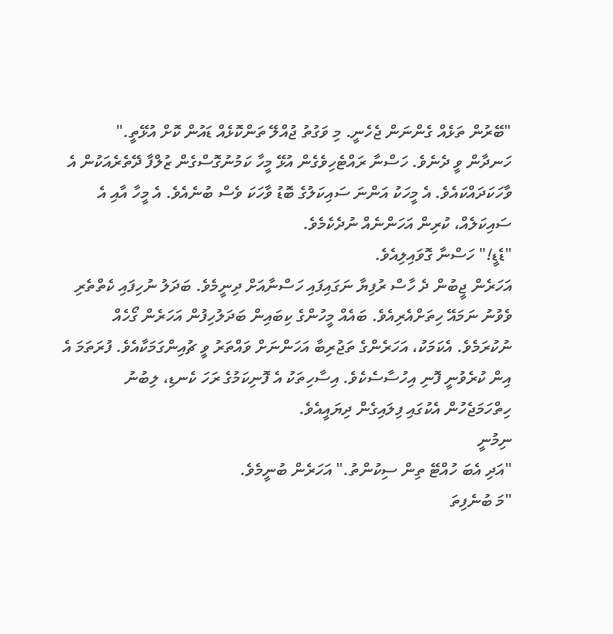"ބޭރުން ތަޅެއް ގެންނަން ޖެހެނީ. މި ވަގުތު ޖުއްލޭ ތަންކޮޅެއް ޑައުން ކޮށް އުޅޭތީ."
ހަނދާން ވީ ދެނެވެ. ހަސްނާ ރައްޓެހިވެގެން އުޅޭ މީހާ ކަމުނުގޮސްގެން ޒުލްފާ ދޭތެރެއަކުން އެ ވާހަކަދައްކައެވެ. އެ މީހަކު އަންނަ ސައިކަލުގެ ބޮޑު ވާހަކަ ވެސް ބުނެއެވެ. އެ މީހާ އާއި އެ ސައިކަލެއް، ކުރިން އަހަންނެއް ނުދެކެމެވެ.
"ޑެޑީ!" ހަސްނާ ގޮވައިލިއެވެ.
އަހަރެން ޖީބުން ދެ ހާސް ރުފިޔާ ނަގައިފައި ހަސްނާއަށް ދިނީމެވެ. ބަދަލު ނުހިފައި ކެތްތެރި ވެވުނު ނަމައޭ ހިތަށްއެރިއެވެ. ބައެއް މީހުންގެ ކިބައިން ބަދަލުހިފުން އަހަރެން ގޯހެއް ނުކުރަމެވެ. އެކަމަކު، އަހަރެންގެ ތަޖުރިބާ އަހަންނަށް ވައްތަރު ވީ ޗުއިންގަމަކާއެވެ. ފުރަތަމަ އެ އިން ކުރެވުނީ ފޮނި އިހުސާސެކެވެ. އިސާހިތަކު އެ ފޮނިކަމުގެ ރަހަ ކެނޑި، ލިބުނު ހިތްހަމަޖެހުން އެކުގައި ފިލައިގެން ދިޔައީއެވެ.
ނިމުނީ
"އަދި އެބަ ހުއްޓޭ ތިން ސިކުންތު." އަހަރެން ބުނީމެވެ.
"މަ ބުނެފިތަ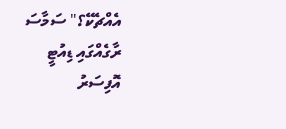އެއްޗެކޭ؟" ސަމާސަ ރާގެއްގައި ޑިއުޓީ އޮފިސަރު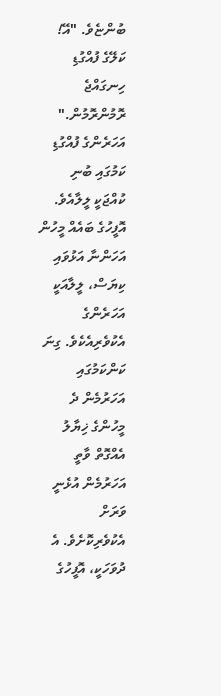ބުންޏެވެ. "އޭ! ކަލޭގެ ފުއްގުޑި ހިނގައްޖެ ރޮމުންރޮމުން."
އަހަރެންގެ ފުއްގުޑި ކަމުގައި ބުނި ކުއްޖަކީ ލީލާއެވެ. އޮފީހުގެ ބައެއް މީހުން އަހަންނާ އަޅުވައި ކިޔަސް، ލީލާއަކީ އަހަރެންގެ އެކުވެރިއެކެވެ. ގިނަ ކަންކަމުގައި އަހަރުމެން ދެ މީހުންގެ ޚިޔާލު އެއްގޮތް ވާތީ އަހަރުމެން އުޅެނީ ވަރަށް އެކުވެރިކޮށެވެ. އެ ދުވަހަކީ، އޮފީހުގެ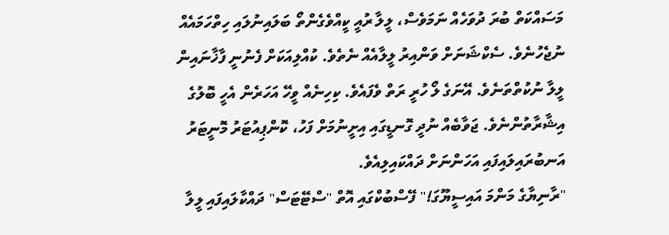މަސައްކަތް ބުރަ ދުވަހެއް ނަމަވެސް، ލީލާ ރުއީ ކީއްވެގެންތޯ ބަލައިނުލައި ހިތްހަމައެއް ނުޖެހުނެވެ. ސެކްޝަނަށް ވަންއިރު ލީލާއެއް ނެތެވެ. ކުއްލިއަކަށް ފެނުނީ ފާޚާނައިން ލީލާ ނުކުތްތަނެވެ. އޭނަގެ ލޯ ހުރީ ރަތް ވެފައެވެ. ކިހިނެއް ވީހޭ އަހަރެން އެހީ ބޮލުގެ އިޝާރާތުންނެވެ. ޖަވާބެއް ނުދީ ގޮނޑީގައި އިށީނުމަށް ފަހު، ކޮންޕިއުޓަރު މޮނީޓަރު އަނބުރައިލައިފައި އަހަންނަށް ދައްކައިލިއެވެ.
"ރާނިޔާގެ މަންމަ އައިސީޔޫގަ!" ފޭސްބުކްގައި އޮތް "ސްޓޭޓަސް" ދައްކާލައިފައި ލީލާ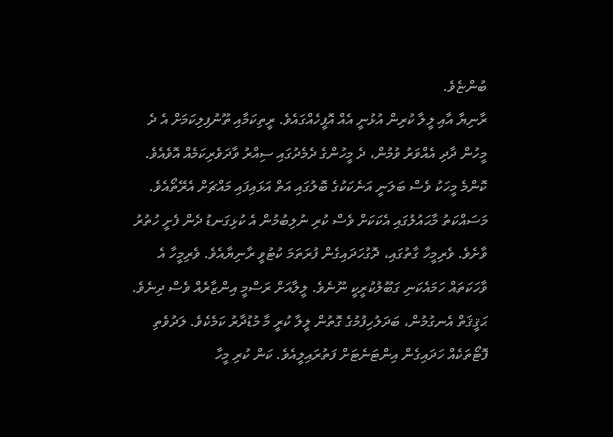ބުންޏެވެ.
ރާނިޔާ އާއި ލީލާ ކުރިން އުޅުނީ އެއް އޮފީހެއްގައެވެ. ރީތިކަމާއި ތޫނުފިލިކަމަށް އެ ދެ މީހުން ދާދި އެއްވަރު ވުމުން، ދެ މީހުންގެ ދެމެދުގައި ސިއްރު ވާދަވެރިކަމެއް އޮވެއެވެ. ކޮންމެ މީހަކު ވެސް ބަލަނީ އަނެކަކުގެ ބޮލުގައި އަތް އަޅައިފައި މައްޗަށް އެރޭތޯއެވެ. މަސައްކަތު މާޙައުލުގައި އެކަކަށް ވެސް ކުރި ނުލިބުމުން އެ ކުޅިގަނޑު ދެން ފެށީ ހުތުރު ވާށެވެ. ވެރިމީހާ ގާތުގައި، ދޮގުހަދައިގެން ފުރަތަމަ ކުޓުވީ ރާނިޔާއެވެ. ވެރިމީހާ އެ ވާހަކަތައް ހަމައެކަނި ގަބޫލުކުރީކީ ނޫނެވެ. ލީލާއަށް ރަސްމީ އިންޒާރެއް ވެސް ދިނެވެ. ޙަޤީޤަތް އެނގުމުން، ބަދަލުހިފުމުގެ ގޮތުން ލީލާ ކުރީ މާ މުޑުދާރު ކަމެކެވެ. ލަދުވެތި ފޮޓޯތަކެއް ހަދައިގެން އިންޓަނެޓަށް ފަތުރައިލީއެވެ. ކަން ކުރި މީހާ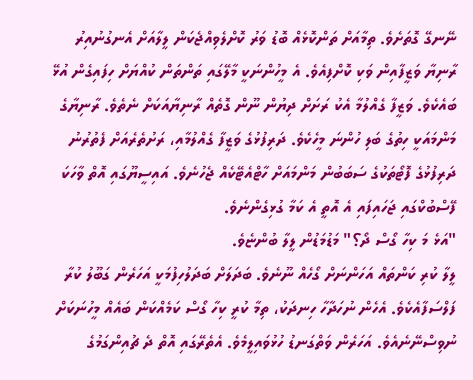ނޭނގޭ ގޮތަށެވެ. ތިމާއަށް ތަންކޮޅެއް ބޮޑު ވަރު ކޮށްލެވިއްޖެކަން ލީލާއަށް އެނގުނުއިރު ރާނިޔާ ވަޒީފާއިން ވަކި ކޮށްފިއެވެ. އެ މީހުންނަކީ މާލޭގައި ތަންތަން ކުއްޔަށް ހިފައިގެން އުޅޭ ބައެކެވެ. ވަޒީފާ ގެއްލުމާ އެކު ރަށަށް ދިޔުން ނޫން ގޮތެއް ރާނިޔާއަކަށް ނެތެވެ. ރާނިޔާގެ މަންމައަކީ ހިތުގެ ބަލި ހުންނަ މީހެކެވެ. ދަރިފުޅުގެ ވަޒީފާ ގެއްލުމާއި، ރަށުތެރެއަށް ފެތުރުނު ދަރިފުޅުގެ ފޮޓޯތަކުގެ ސަބަބުން މަންމައަށް ހާޓްއެޓޭކެއް ޖެހުނެވެ. އައިސީޔޫގައި އޮތް ވާހަކަ ފޭސްބުކްގައި ޖަހައިފައި އެ އޮތީ އެ ކަމާ ގުޅިގެންނެވެ.
"އަޅެ މަ ކިހާ ގޯސް ދޯ؟" މަޑުމަޑުން ލީލާ ބުންޏެވެ.
ލީލާ ކުރި ކަންތައް އަހަންނަށް ގޯހެއް ނޫނެވެ. ބަދަލަށް ބަދަލުހިފުމަކީ އަހަރެން ގަބޫލު ކުރާ ފަލްސަފާއެކެވެ. އެހެން ނުހަދާހާ ހިނދަކު، ތިމާ ކުރީ ކިހާ ގޯސް ކަމެއްކަން ބައެއް މީހުނަކަށް ނުވިސްނޭނެއެވެ. އަހަރެން ވަތްގަނޑު ހުޅުވައިލީމެވެ. އެތެރޭގައި އޮތް ދެ ޗުއިންގަމުގެ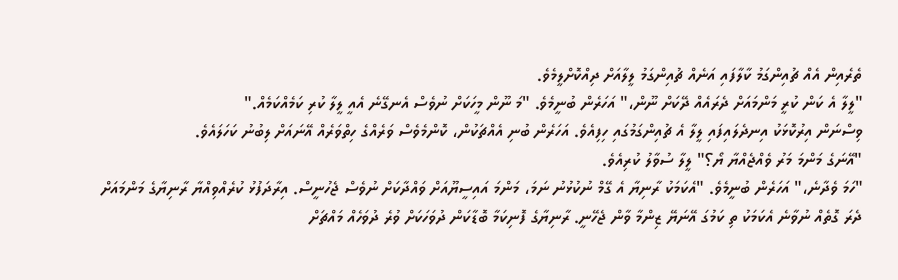ތެރެއިން އެއް ޗުއިންގަމު ކާލާފައި އަނެއް ޗުއިންގަމު ލީލާއަށް ދިއްކޮށްލީމެވެ.
"ލީލާ އެ ކަން ކުރީ މަންމައަށް ދެރައެއް ދޭކަށް ނޫން،" އަހަރެން ބުނީމެވެ. "މަ ނޫން މީހަކަށް ނުވެސް އެނގޭނެ އެއީ ލީލާ ކުރި ކަމެއްކަމެއް."
ވިސްނަން އިރުކޮޅަކު އިނދެލައިފައި ލީލާ އެ ޗުއިންގަމުގައި ހިފިއެވެ. އަހަރެން ބުނި އެއްޗަކުން، ކޮންމެވެސް ވަރެއްގެ ހިތްވަރެއް އޭނައަށް ލިބުނު ކަހަލައެވެ.
"އޭނަގެ މަންމަ މަރު ވެއްޖެއްޔާ ޔޯ؟" ލީލާ ސުވާލު ކުރިއެވެ.
"ހަމަ ވެދާނެ،" އަހަރެން ބުނީމެވެ. "އެކަމަކު ރާނިޔާ އެ ގޭމް ނުކުޅުނު ނަމަ، މަންމަ އައިސީޔޫއަށް ވައްދާކަށް ނުވެސް ޖެހުނީސް. އިރާދަފުޅު ކުރެއްވިއްޔާ ރާނިޔާގެ މަންމައަށް ދެރަ ގޮތެއް ނުވާނެ އެކަމަކު ތި ކަމުގަ އޭނަޔޭ ޒިންމާ ވާން ޖެހޭނީ. ރާނިޔާގެ ފޮނިކަމާ ބޮޑާކަން ދުވަހަކަށް ވުރެ ދުވަހެއް މައްޗަށް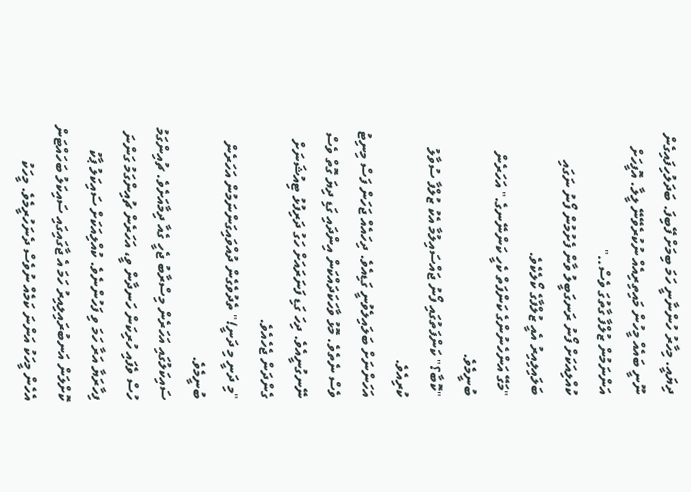ދިޔައީ. މިހާރު ހުންނާނީ ހަމަ ބިމަށް ފޭބިފަ. ބަދަލުހިފައިގެން ނޫނީ ބައެއް މީހުން މައިތިރިއެއް ނުކުރެވޭނޭ ލީލާ. އޮފީހަށް އަންނަމުން ޒުލްފާ ގާތުގަ ވެސް.."
ކުއްލިއަކަށް ފޯނު ރަނގަބީލު ވާން ފެށުމުން ފޯނު ނަގައި ބަލައިލިއިރު އެއީ ޒުލްފާގެ ކޯލެކެވެ.
"މަގޭ އަންހެނުންގެ ކަންފަތް ކެހީ ކަންނޭނގެ." އަހަރެން ބުނީމެވެ.
"ކޮބާ؟" ކަންފަތުގައި ފޯނު ޖައްސައިލުމާ އެކު ޒުލްފާ ސުވާލު ކުރިއެވެ.
އަހަންނަށް ބަލައިލެވުނީ ގަޑިއެވެ. ދިހައެއް ޖަހަން ފަސް މިނިޓު ވެސް ނެތެވެ. މޮޅު ވާހަކަދައްކަން އިންދައި ގަޑި ދިޔަ ގޮތް ވެސް ނޭނގުނީއެވެ. ދިހަ ގަޑި ފަނަރައަށް ހަގު ދަރިފުޅު ޓިއުޝަނަށް ގެންދަން ޖެހެއެވެ.
"މި ދަނީ މި ދަނީ!" ތެދުވެގެން ދުއްވައިގަންނަމުން އަހަރެން ބުނީމެވެ.
ސައިކަލުގައި އަހަރެން މިސްރާބު ޖެހީ ގެއާ ދިމާއަށެވެ. ޗުއިންގަމު ހުސް ވެފައި ހުރިކަން ހަނދާން ވީ، އަހަރެން ޗުއިންގަމު ގަންނަ ފިހާރަޔާ އަރާ ހަމަ ވި ފަހުންނެވެ. ކުއްލިއަކަށް ސައިކަލު ޕާކު ކޮށްލަން އަނބުރައިލިއިރު ހަމަ އެ ޖާގައިގައި ސައިކަލު ބަހައްޓަން އެހެން މީހަކު އަންނަ ކަމެއް ނުވެސް ދެނަހުރީމެވެ. މީހަކު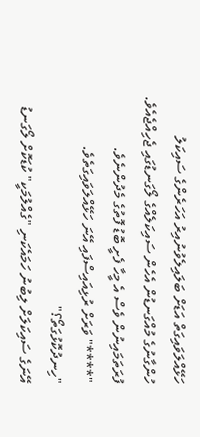ހަޅޭއްލަވައިގަތް އަޑަށް ބަލައިލެވުނުއިރު އަހަރެންގެ ސައިކަލު ހުންގާނުގެ މުއްގަނޑުން އެހެން ސައިކަލެއްގެ ލޯގަނޑުގައި ޖެހިއްޖެއެވެ. ފުރަތަމައިނުން ވެސް އެ މީހާ ފެށީ ބޮޑު ފޮތުގެ މެދުންނެވެ.
"****" ވަރަށް ރުޅިއައިސްފައި އޭނަ ހަޅޭއްލަވައިގަތެވެ. "ހިނދުކޮޅުގަތޯ؟"
އޭނަގެ ސައިކަލަށް ލިބުނު ހަމައެކަނި "ގެއްލުމަކީ" ކުޑަކޮށް ލޯގަނޑު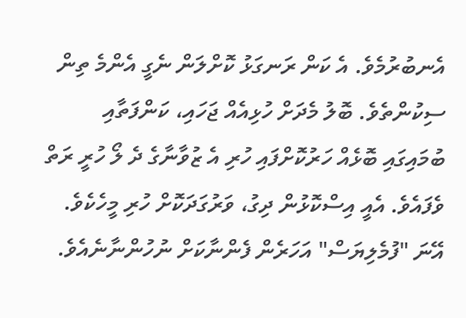އެނބުރުމެވެ. އެ ކަން ރަނގަޅު ކޮށްލަން ނެގީ އެންމެ ތިން ސިކުންތެވެ. ބޮލު މެދަށް ހުޅިއެއް ޖަހައި، ކަންފަތާއި ބުމައިގައި ބޮޅެއް ހަރުކޮށްފައި ހުރި އެ ޒުވާނާގެ ދެ ލޯ ހުރީ ރަތް ވެފައެވެ. އެއީ އިސްކޮޅުން ދިގު، ވަރުގަދަކޮށް ހުރި މީހެކެވެ. އޭނަ "ފުމެލިޔަސް" އަހަރެން ފެންނާކަށް ނުހުންނާނެއެވެ.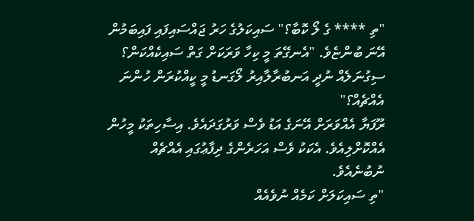"ތި **** ގެ ލޯ ކޮބާ؟" ސައިކަލުގެ ހަރު ޖައްސައިފައި ފައިބަމުން އޭނަ ބުންޏެވެ. "އެނގޭތަ މީ ކިހާ ވަރަކަށް ގަތް ސައިކެއްކަން؟ ސިގުނަލެއް ނުދީ އަނބުރާލާއިރު ލޯގަނޑު މީ ކީއްކުރަން ހުންނަ އެއްޗެއް؟"
ރޫފަޔާ އެއްވަރަށް އޭނަގެ އަޑު ވެސް ވަރުގަދައެވެ. އިސާހިތަކު މީހުން އެއްކޮށްލިއެވެ. އެކަކު ވެސް އަހަރެންގެ ދިފާޢުގައި އެއްޗެއް ނުބުނެއެވެ.
"ތި ސައިކަލަށް ކަމެއް ނުވެއެއް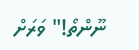ނޫންތޯ!" ވަރަށް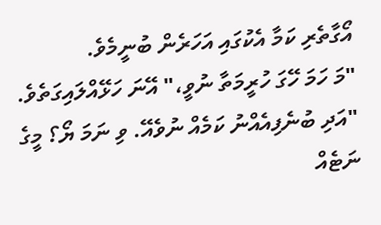އޯގާތެރި ކަމާ އެކުގައި އަހަރެން ބުނީމެވެ.
"މަ ހަމަ ހޭގަ ހުރީމަތާ ނުވީ،" އޭނަ ހަޅޭއްލައިގަތެވެ. "އަދި ބުނެފިއެއްނު ކަމެއް ނުވެއޭ. ވި ނަމަ ޔޯ؟ މީގެ ނަޓެއް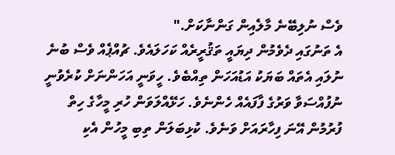ވެސް ނުލިބޭނެ މާލެއިން ގަންނާކަށް."
އެ ތަނުގައި ދެވެމުން ދިޔައީ ތަޤުރީރެއް ކަހަލައެވެ. ޗުއްޕެއް ވެސް ބުނެ ނުލައި އެތައް ބަޔަކު އަޑުއަހަން ތިއްބެވެ. ހީވަނީ އަހަންނަށް ކުރެވުނީ ނުފުއްސަވާ ވަރުގެ ފާފައެއް ހެންނެވެ. ހަޅޭއްލަވަން ހުރި މީހާގެ ހިތް ފުރުމުން އޭނަ ފިހާރައަށް ވަނެވެ. ކުޅިބަލަން ތިބި މީހުން އެކި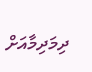ދިމަދިމާއަށް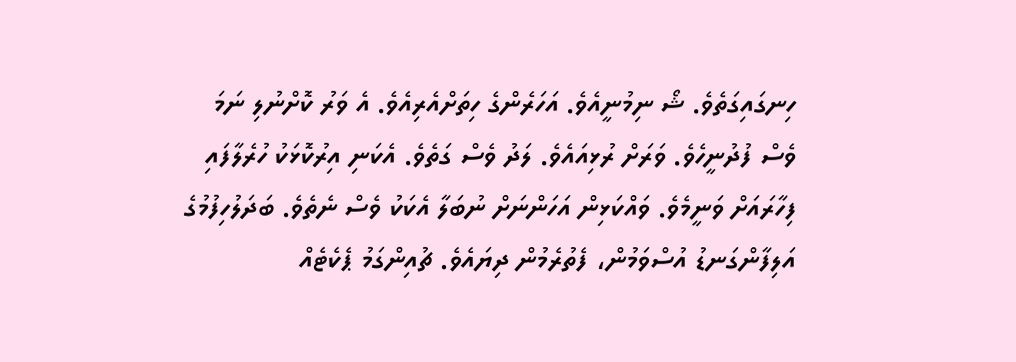ހިނގައިގަތެވެ. ޝޯ ނިމުނީއެވެ. އަހަރެންގެ ހިތަށްއެރިއެވެ. އެ ވަރު ކޮށްނުލި ނަމަ ވެސް ފުދުނީހެވެ. ވަރަށް ރުޅިއައެވެ. ލަދު ވެސް ގަތެވެ. އެކަނި އިރުކޮޅަކު ހުރެލާފައި ފިހާރައަށް ވަނީމެވެ. ވައްކަޅިން އަހަންނަށް ނުބަލާ އެކަކު ވެސް ނެތެވެ. ބަދަލުހިފުމުގެ އަލިފާންގަނޑު އުސްވަމުން، ފެތުރެމުން ދިޔައެވެ. ޗުއިންގަމު ޕެކެޓެއް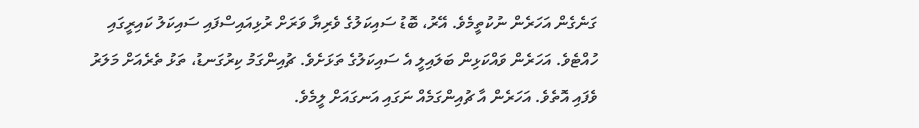ގަނެގެން އަހަރެން ނުކުތީމެވެ. އޭރު، ބޮޑު ސައިކަލުގެ ވެރިޔާ ވަރަށް ރުޅިއައިސްފައި ސައިކަލު ކައިރީގައި ހުއްޓެވެ. އަހަރެން ވައްކަޅިން ބަލައިލީ އެ ސައިކަލުގެ ތަޅަށެވެ. ޗުއިންގަމު ކިރުގަނޑު، ތަޅު ތެރެއަށް މަލަރު ވެފައި އޮތެވެ. އަހަރެން އާ ޗުއިންގަމެއް ނަގައި އަނގައަށް ލީމެވެ.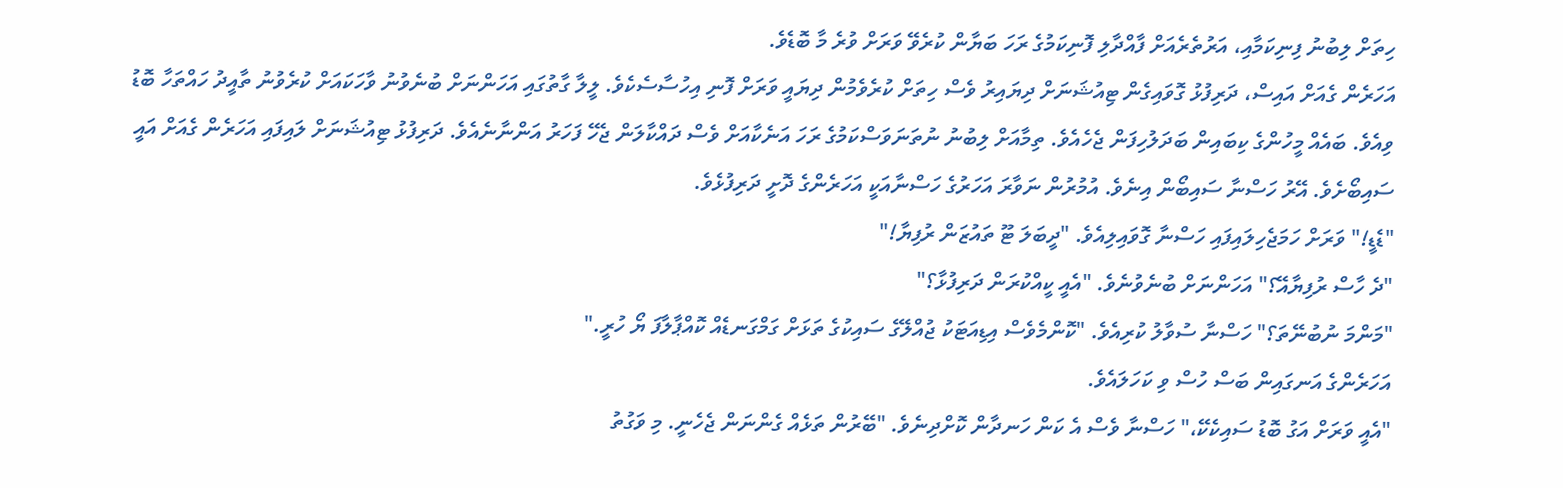ހިތަށް ލިބުނު ފިނިކަމާއި، އަރުތެރެއަށް ފާއްދާލި ފޮނިކަމުގެ ރަހަ ބަޔާން ކުރެވޭ ވަރަށް ވުރެ މާ ބޮޑެވެ.
އަހަރެން ގެއަށް އައިސް، ދަރިފުޅު ގޮވައިގެން ޓިއުޝަނަށް ދިޔައިރު ވެސް ހިތަށް ކުރެވެމުން ދިޔައީ ވަރަށް ފޮނި އިހުސާސެކެވެ. ލީލާ ގާތުގައި އަހަންނަށް ބުނެވުނު ވާހަކައަށް ކުރެވުނު ތާއީދު ހައްތަހާ ބޮޑު ވިއެވެ. ބައެއް މީހުންގެ ކިބައިން ބަދަލުހިފަން ޖެހެއެވެ. ތިމާއަށް ލިބުނު ނުތަނަވަސްކަމުގެ ރަހަ އަނެކާއަށް ވެސް ދައްކާލަން ޖެހޭ ފަހަރު އަންނާނެއެވެ. ދަރިފުޅު ޓިއުޝަނަށް ލައިފައި އަހަރެން ގެއަށް އައީ ސައިބޯށެވެ. އޭރު ހަސްނާ ސައިބޯން އިނެވެ. އުމުރުން ނަވާރަ އަހަރުގެ ހަސްނާއަކީ އަހަރެންގެ ދޮށީ ދަރިފުޅެވެ.
"ޑެޑީ!" ވަރަށް ހަމަޖެހިލައިފައި ހަސްނާ ގޮވައިލިއެވެ. "ދީބަލަ ޓޫ ތައުޒަން ރުފިޔާ!"
"ދެ ހާސް ރުފިޔާއޭ؟" އަހަންނަށް ބުނެވުނެވެ. "އެއީ ކީއްކުރަން ދަރިފުޅާ؟"
"މަންމަ ނުބުނޭތަ؟" ހަސްނާ ސުވާލު ކުރިއެވެ. "ކޮންމެވެސް އިޑިއަޓަކު ޖުއްލޭގެ ސައިކުގެ ތަޅަށް ގަމްގަނޑެއް ކޮއްޕާލާފަ ޔޯ ހުރީ."
އަހަރެންގެ އަނގައިން ބަސް ހުސް ވި ކަހަލައެވެ.
"އެއީ ވަރަށް އަގު ބޮޑު ސައިކެކޭ،" ހަސްނާ ވެސް އެ ކަން ހަނދާން ކޮށްދިނެވެ. "ބޭރުން ތަޅެއް ގެންނަން ޖެހެނީ. މި ވަގުތު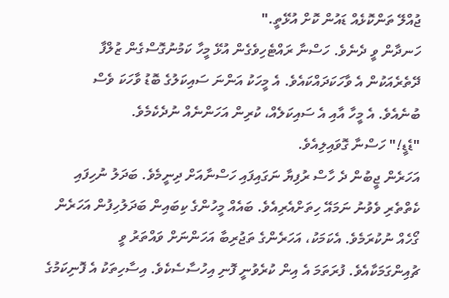ޖުއްލޭ ތަންކޮޅެއް ޑައުން ކޮށް އުޅޭތީ."
ހަނދާން ވީ ދެނެވެ. ހަސްނާ ރައްޓެހިވެގެން އުޅޭ މީހާ ކަމުނުގޮސްގެން ޒުލްފާ ދޭތެރެއަކުން އެ ވާހަކަދައްކައެވެ. އެ މީހަކު އަންނަ ސައިކަލުގެ ބޮޑު ވާހަކަ ވެސް ބުނެއެވެ. އެ މީހާ އާއި އެ ސައިކަލެއް، ކުރިން އަހަންނެއް ނުދެކެމެވެ.
"ޑެޑީ!" ހަސްނާ ގޮވައިލިއެވެ.
އަހަރެން ޖީބުން ދެ ހާސް ރުފިޔާ ނަގައިފައި ހަސްނާއަށް ދިނީމެވެ. ބަދަލު ނުހިފައި ކެތްތެރި ވެވުނު ނަމައޭ ހިތަށްއެރިއެވެ. ބައެއް މީހުންގެ ކިބައިން ބަދަލުހިފުން އަހަރެން ގޯހެއް ނުކުރަމެވެ. އެކަމަކު، އަހަރެންގެ ތަޖުރިބާ އަހަންނަށް ވައްތަރު ވީ ޗުއިންގަމަކާއެވެ. ފުރަތަމަ އެ އިން ކުރެވުނީ ފޮނި އިހުސާސެކެވެ. އިސާހިތަކު އެ ފޮނިކަމުގެ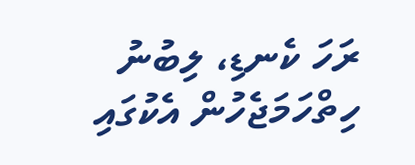ރަހަ ކެނޑި، ލިބުނު ހިތްހަމަޖެހުން އެކުގައި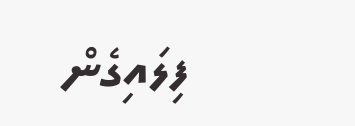ފިލައިގެން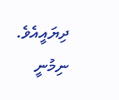ދިޔައީއެވެ.
ނިމުނީ